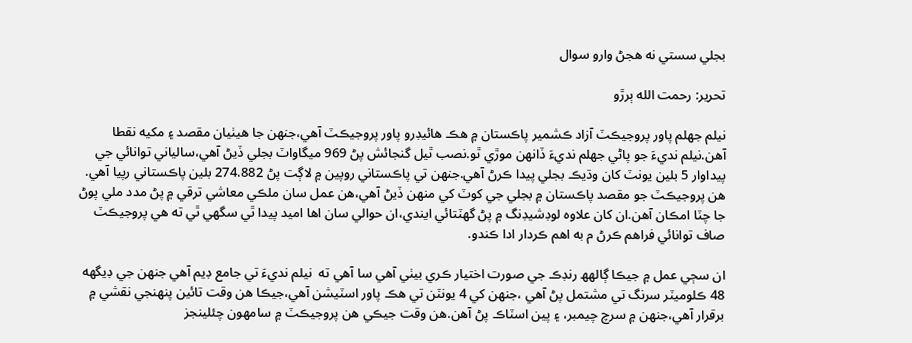بجلي سستي نه هجڻ وارو سوال

تحرير: رحمت الله ٻرڙو

نيلم جهلم پاور پروجيڪٽ آزاد ڪشمير پاڪستان ۾ هڪ هائيڊرو پاور پروجيڪٽ آهي،جنهن جا هيٺيان مقصد ۽ مکيه نقطا آهن.نيلم نديءَ جو پاڻي جهلم نديءَ ڏانهن موڙي ٿو.نصب ٿيل گنجائش پڻ 969 ميگاواٽ بجلي ڏيڻ آھي،سالياني توانائي جي پيداوار 5 بلين يونٽ کان وڌيڪ بجلي پيدا ڪرڻ آھي.جنھن تي پاڪستاني روپين ۾ لاڳت پڻ 274.882 بلين پاڪستاني رپيا آھي.  ھن پروجيڪٽ جو مقصد پاڪستان ۾ بجلي جي کوٽ کي منهن ڏيڻ آھي،ھن عمل سان ملڪي معاشي ترقي ۾ پڻ مدد ملي پوڻ جا چٽا امڪان آھن.ان کان علاوه لوڊشيڊنگ ۾ پڻ گھٽتائي ايندي،ان حوالي سان اھا اميد پيدا ٿي سگھي ٿي ته ھي پروجيڪٽ صاف توانائي فراهم ڪرڻ م به اھم ڪردار ادا ڪندو.

ان سڄي عمل ۾ جيڪا ڳالهھ رنڊڪ جي صورت اختيار ڪري بيٺي آھي سا آھي ته  نيلم نديءَ تي جامع ڊيم آھي جنھن جي ڊيگھه 48 ڪلوميٽر سرنگ تي مشتمل پڻ آھي ،جنھن کي 4 يونٽن تي ھڪ پاور اسٽيشن آھي،جيڪا ھن وقت تائين پنھنجي نقشي ۾ برقرار آھي،جنھن ۾ سرچ چيمبر، ۽ پين اسٽاڪ پڻ آھن.ھن وقت جيڪي ھن پروجيڪٽ ۾ سامھون چئلينجز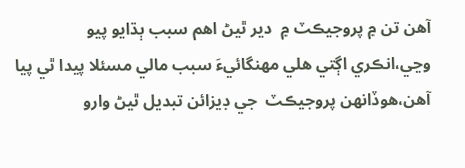آھن تن ۾ پروجيڪٽ ۾  دير ٿيڻ اھم سبب ٻڌايو پيو وڃي،انڪري اڳتي ھلي مھنگائيءَ سبب مالي مسئلا پيدا ٿي پيا آھن،ھوڏانھن پروجيڪٽ  جي ڊيزائن تبديل ٿيڻ وارو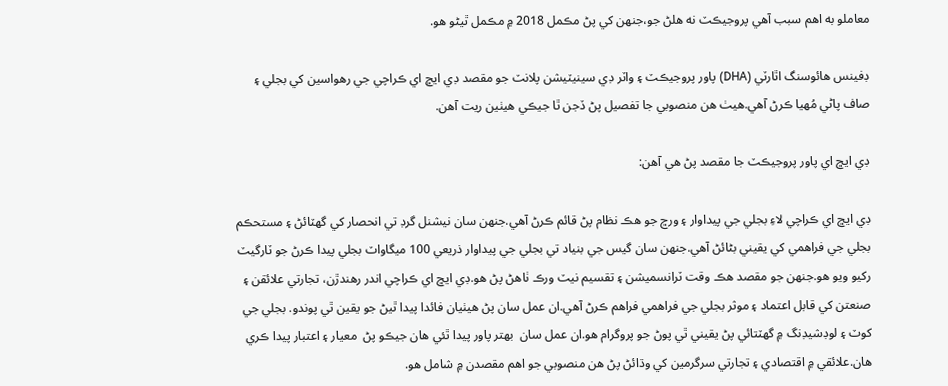معاملو به اھم سبب آھي پروجيڪٽ نه ھلڻ جو،جنھن کي پڻ مڪمل 2018 ۾ مڪمل ٿيڻو ھو.

ڊفينس هائوسنگ اٿارٽي (DHA) پاور پروجيڪٽ ۽ واٽر ڊي سينيٽيشن پلانٽ جو مقصد ڊي ايڇ اي ڪراچي جي رهواسين کي بجلي ۽ صاف پاڻي مُهيا ڪرڻ آهي.هيٺ ھن منصوبي جا تفصيل پڻ ڏجن ٿا جيڪي ھيٺين ريت آهن.

ڊي ايڇ اي پاور پروجيڪٽ جا مقصد پڻ ھي آھن:

ڊي ايڇ اي ڪراچي لاءِ بجلي جي پيداوار ۽ ورڇ جو هڪ نظام پڻ قائم ڪرڻ آھي.جنھن سان نيشنل گرڊ تي انحصار کي گهٽائڻ ۽ مستحڪم بجلي جي فراهمي کي يقيني بڻائڻ آھي.جنھن سان گيس جي بنياد تي بجلي جي پيداوار ذريعي 100 ميگاواٽ بجلي پيدا ڪرڻ جو ٽارگيٽ رکيو ويو ھو.جنھن جو مقصد هڪ وقت ٽرانسميشن ۽ تقسيم نيٽ ورڪ ٺاهڻ پڻ ھو.ڊي ايڇ اي ڪراچي اندر رھندڙن، تجارتي علائقن ۽ صنعتن کي قابل اعتماد ۽ موثر بجلي جي فراهمي فراهم ڪرڻ آھي.ان عمل سان پڻ ھيٺيان فائدا پيدا ٿيڻ جو يقين ٿي پوندو. بجلي جي کوٽ ۽ لوڊشيڊنگ ۾ گهٽتائي پڻ يقيني ٿي پوڻ جو پروگرام ھو.ان عمل سان  بهتر پاور پيدا ٿئي ھان جيڪو پڻ  معيار ۽ اعتبار پيدا ڪري ھان.علائقي ۾ اقتصادي ۽ تجارتي سرگرمين کي وڌائڻ پڻ ھن منصوبي جو اھم مقصدن ۾ شامل ھو.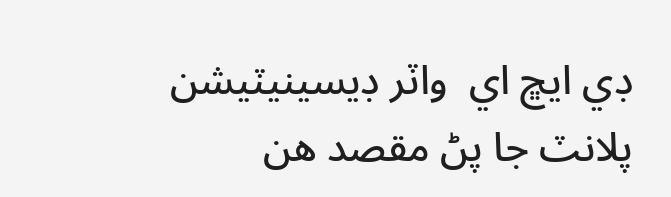ڊي ايڇ اي  واٽر ڊيسينيٽيشن پلانٽ جا پڻ مقصد ھن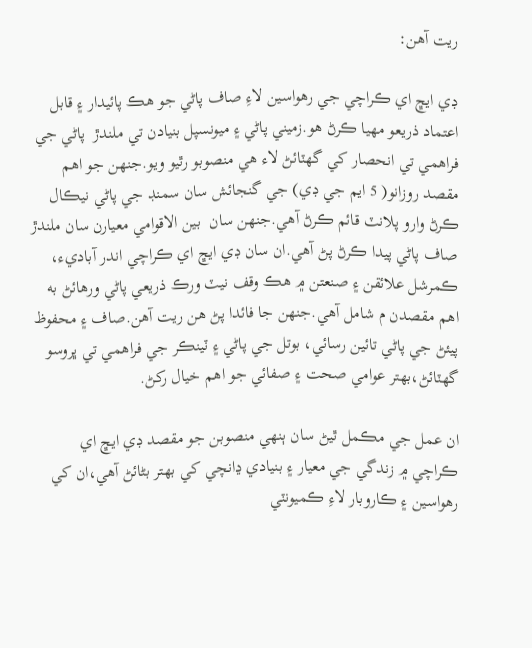ريت آھن:

ڊي ايڇ اي ڪراچي جي رهواسين لاءِ صاف پاڻي جو هڪ پائيدار ۽ قابل اعتماد ذريعو مهيا ڪرڻ ھو.زميني پاڻي ۽ ميونسپل بنيادن تي ملندڙ  پاڻي جي فراهمي تي انحصار کي گهٽائڻ لاء ھي منصوبو رٿيو ويو.جنھن جو اھم مقصد روزانو( 5 ايم جي ڊي) جي گنجائش سان سمنڊ جي پاڻي نيڪال ڪرڻ وارو پلانٽ قائم ڪرڻ آھي.جنھن سان  بين الاقوامي معيارن سان ملندڙ صاف پاڻي پيدا ڪرڻ پڻ آھي.ان سان ڊي ايڇ اي ڪراچي اندر آباديء، ڪمرشل علائقن ۽ صنعتن ۾ هڪ وقف نيٽ ورڪ ذريعي پاڻي ورهائڻ به اھم مقصدن م شامل آھي.جنھن جا فائدا پڻ ھن ريت آھن.صاف ۽ محفوظ پيئڻ جي پاڻي تائين رسائي، بوتل جي پاڻي ۽ ٽينڪر جي فراهمي تي ڀروسو گھٽائڻ،بهتر عوامي صحت ۽ صفائي جو اھم خيال رکڻ.

ان عمل جي مڪمل ٿيڻ سان ٻنهي منصوبن جو مقصد ڊي ايڇ اي ڪراچي ۾ زندگي جي معيار ۽ بنيادي ڍانچي کي بهتر بڻائڻ آهي،ان کي رهواسين ۽ ڪاروبار لاءِ ڪميونٽي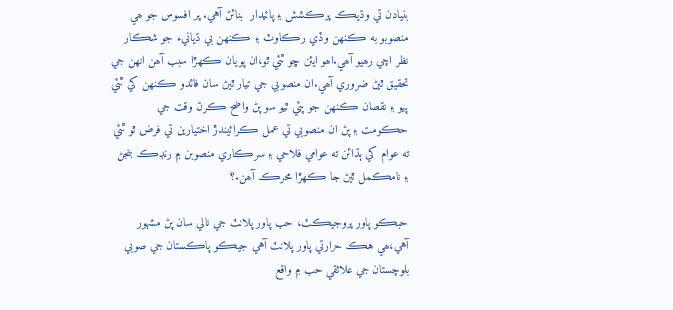بنيادن تي وڌيڪ پرڪشش ۽ پائيدار  بنائڻ آهي. پر افسوس جو ھي منصوبو به ڪنھن وڏي رڪاوٽ ۽ ڪنھن بي ڌيانيء جو شڪار نظر اچي رھيو آھي.اھو ايئن ڇو ٿئي ٿو،ان پويان ڪھڙا سبب آھن انھن جي تحقيق ٿيڻ ضروري آھي.ان منصوبي جي تيار ٿيڻ سان فائدو ڪنھن کي ٿئي پيو ۽ نقصان ڪنھن جو پئي ٿيو سو پڻ واضح ڪرڻ وقت جي حڪومت ۽ پڻ ان منصوبي تي عمل ڪرائيندڙ اختيارين تي فرض ٿو ٿئي ته عوام کي ٻڌائن ته عوامي فلاحي ۽ سرڪاري منصوبن ۾ رنڊڪ بنجڻ ۽ نامڪمل ٿيڻ جا ڪھڙا محرڪ آھن.؟

حبڪو پاور پروجيڪٽ، حب پاور پلانٽ جي نالي سان پڻ مشهور آهي،ھي هڪ حرارتي پاور پلانٽ آهي جيڪو پاڪستان جي صوبي بلوچستان جي علائقي حب ۾ واقع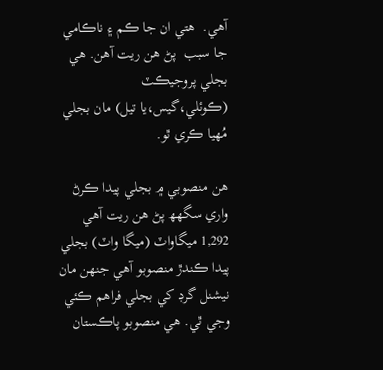آهي.  هتي ان جا ڪم ۽ ناڪامي جا سبب  پڻ ھن ريت آهن. ھي بجلي پروجيڪٽ (ڪوئلي،گيس،يا تيل) مان بجلي مُهيا ڪري ٿو.

ھن منصوبي ۾ بجلي پيدا ڪرڻ واري سگهھ پڻ ھن ريت آھي  1,292 ميگاواٽ (ميگا واٽ) بجلي پيدا ڪندڙ منصوبو آھي جنھن مان نيشنل گرڊ کي بجلي فراھم ڪئي وجي ٿي. ھي منصوبو پاڪستان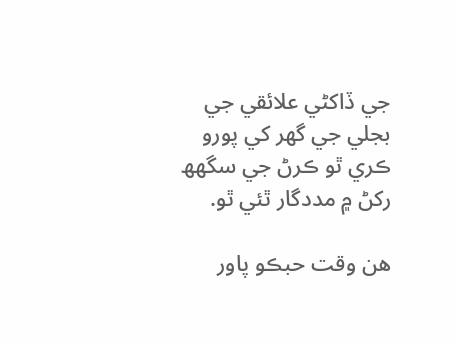جي ڏاکڻي علائقي جي بجلي جي گھر کي پورو ڪري ٿو ڪرڻ جي سگهھ رکڻ ۾ مددگار ٿئي ٿو.

ھن وقت حبڪو پاور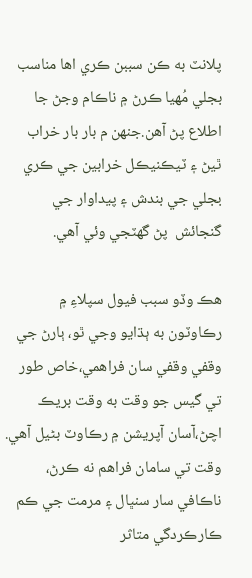پلانٽ به ڪن سببن ڪري اھا مناسب بجلي مُهيا ڪرڻ ۾ ناڪام وجڻ جا اطلاع پڻ آھن.جنھن م بار بار خراب ٿيڻ ۽ ٽيڪنيڪل خرابين جي ڪري بجلي جي بندش ۽ پيداوار جي گنجائش  پڻ گهٽجي وئي آهي.

ھڪ وڏو سبب فيول سپلاءِ ۾ رڪاوٽون به ٻڌايو وجي ٿو، ٻارڻ جي وقفي وقفي سان فراهمي،خاص طور تي گيس جو وقت به وقت بريڪ اچڻ،آسان آپريشن ۾ رڪاوٽ بڻيل آهي. وقت تي سامان فراھم نه ڪرڻ، ناڪافي سار سنڀال ۽ مرمت جي ڪم ڪارڪردگي متاثر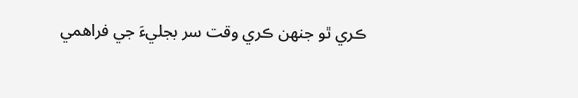ڪري ٿو جنھن ڪري وقت سر بجليءَ جي فراهمي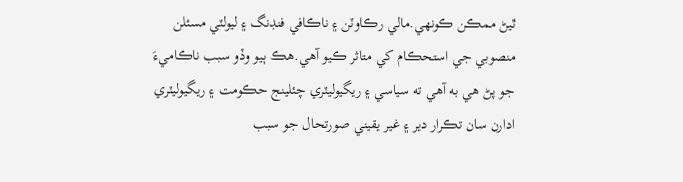ٿيڻ ممڪن ڪونھي.مالي رڪاوٽن ۽ ناڪافي فنڊنگ ۽ ليولٽي مسئلن منصوبي جي استحڪام کي متاثر ڪيو آهي.ھڪ ٻيو وڏو سبب ناڪاميءَ جو پڻ ھي به آھي ته سياسي ۽ ريگيوليٽري چئلينج حڪومت ۽ ريگيوليٽري ادارن سان تڪرار دير ۽ غير يقيني صورتحال جو سبب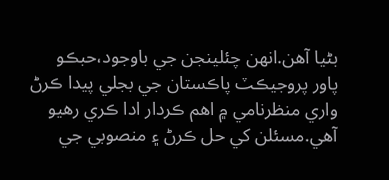بڻيا آهن.انهن چئلينجن جي باوجود،حبڪو پاور پروجيڪٽ پاڪستان جي بجلي پيدا ڪرڻ واري منظرنامي ۾ اهم ڪردار ادا ڪري رهيو آهي.مسئلن کي حل ڪرڻ ۽ منصوبي جي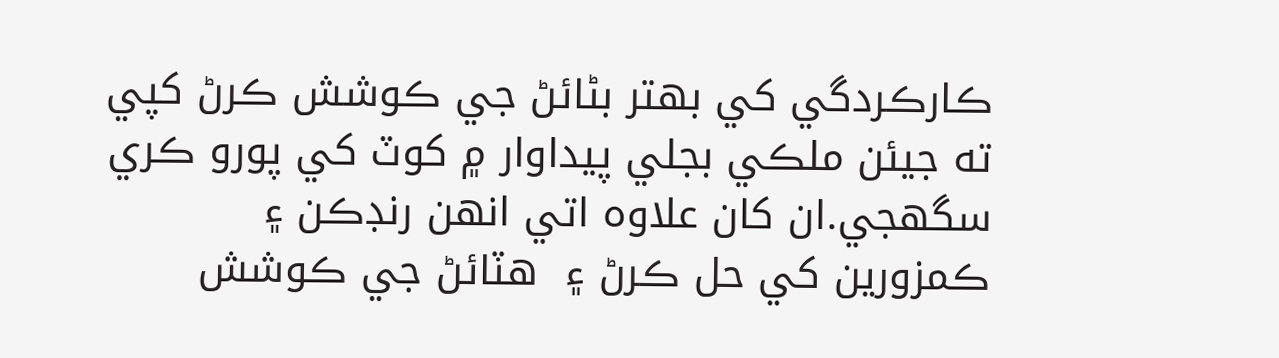ڪارڪردگي کي بهتر بڻائڻ جي ڪوشش ڪرڻ کپي ته جيئن ملڪي بجلي پيداوار ۾ کوٽ کي پورو ڪري سگھجي.ان کان علاوه اتي انھن رنڊڪن ۽ ڪمزورين کي حل ڪرڻ ۽  ھٽائڻ جي ڪوشش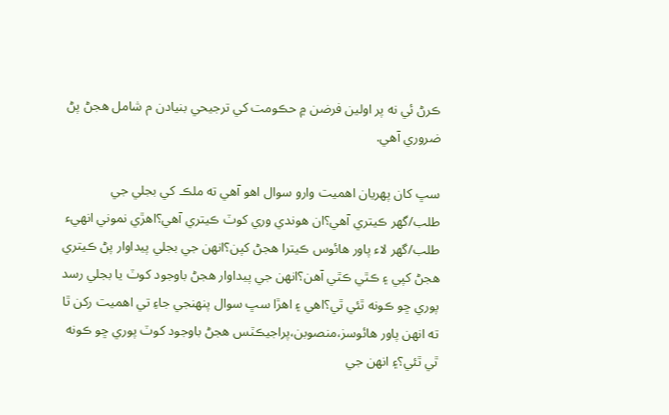ڪرڻ ئي نه پر اولين فرضن ۾ حڪومت کي ترجيحي بنيادن م شامل ھجڻ پڻ ضروري آھي.

سڀ کان پهريان اهميت وارو سوال اهو آھي ته ملڪ کي بجلي جي طلب/گهر ڪيتري آھي؟ان هوندي وري کوٽ ڪيتري آھي؟اهڙي نموني انهيء طلب/گهر لاء پاور هائوس ڪيترا هجڻ کپن؟انهن جي بجلي پيداوار پڻ ڪيتري هجڻ کپي ۽ ڪٿي ڪٿي آھن؟انهن جي پيداوار هجڻ باوجود کوٽ يا بجلي رسد پوري ڇو ڪونه ٿئي ٿي؟اهي ۽ اهڙا سڀ سوال پنهنجي جاءِ تي اهميت رکن ٿا ته انهن پاور هائوسز،منصوبن،پراجيڪٽس هجڻ باوجود کوٽ پوري ڇو ڪونه ٿي ٿئي؟۽ انهن جي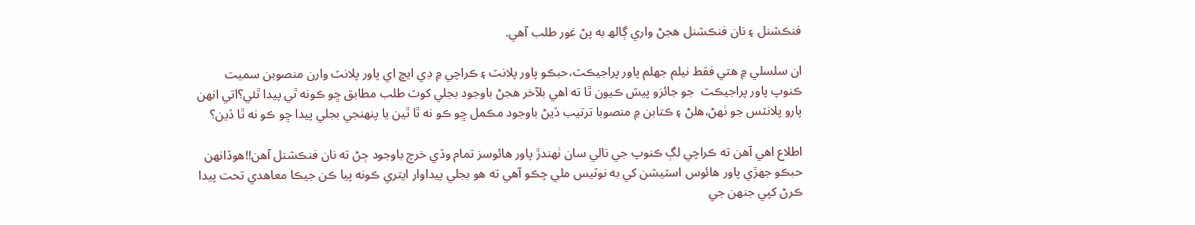فنڪشنل ۽ نان فنڪشنل هجڻ واري ڳالھ به پڻ غور طلب آھي.

ان سلسلي ۾ هتي فقط نيلم جهلم پاور پراجيڪٽ،حبڪو پاور پلانٽ ۽ ڪراچي ۾ ڊي ايڇ اي پاور پلانٽ وارن منصوبن سميت ڪنوپ پاور پراجيڪٽ  جو جائزو پيش ڪيون ٿا ته اهي بلآخر ھجڻ باوجود بجلي کوٽ طلب مطابق ڇو ڪونه ٿي پيدا ٿئي؟اتي انهن پارو پلانٽس جو ٺھڻ،هلڻ ۽ ڪتابن ۾ منصوبا ترتيب ڏيڻ باوجود مڪمل ڇو ڪو نه ٿا ٿين يا پنهنجي بجلي پيدا ڇو ڪو نه ٿا ڏين؟

اطلاع اهي آھن ته ڪراچي لڳ ڪنوپ جي نالي سان ٺھندڙ پاور هائوسز تمام وڏي خرچ باوجود ڄڻ ته نان فنڪشنل آھن!!هوڏانهن حبڪو جهڙي پاور هائوس اسٽيشن کي به نوٽيس ملي چڪو آھي ته هو بجلي پيداوار ايتري ڪونه پيا ڪن جيڪا معاهدي تحت پيدا ڪرڻ کپي جنهن جي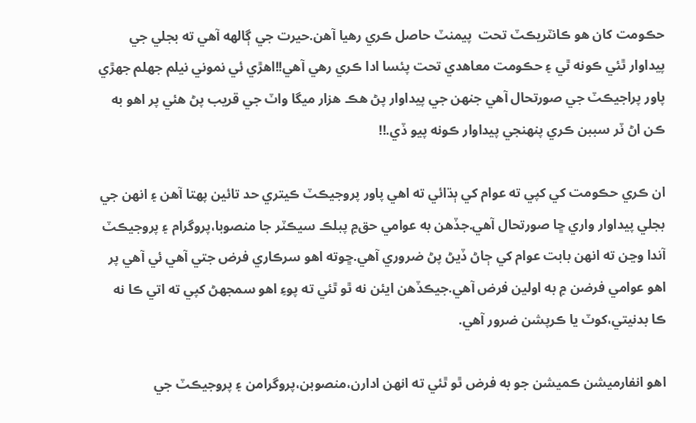حڪومت کان هو ڪانٽريڪٽ تحت  پيمنٽ حاصل ڪري رهيا آھن.حيرت جي ڳالھه آھي ته بجلي جي پيداوار ٿئي ڪونه ٿي ۽ حڪومت معاهدي تحت پئسا ادا ڪري رهي آھي!!اهڙي ئي نموني نيلم جهلم جهڙي پاور پراجيڪٽ جي صورتحال آھي جنهن جي پيداوار پڻ هڪ هزار ميگا واٽ جي قريب پڻ هئي پر اهو به ڪن اڻ ٽر سببن ڪري پنهنجي پيداوار ڪونه پيو ڏي.!!

ان ڪري حڪومت کي کپي ته عوام کي ٻڌائي ته اهي پاور پروجيڪٽ ڪيتري حد تائين پهتا آھن ۽ انهن جي بجلي پيداوار واري ڇا صورتحال آھي.جڏهن به عوامي حق۾ پبلڪ سيڪٽر جا منصوبا،پروگرام ۽ پروجيڪٽ آندا وڃن ته انهن بابت عوام کي ڄاڻ ڏيڻ پڻ ضروري آھي.ڇوته اهو سرڪاري فرض جتي آھي ئي آھي پر اهو عوامي فرضن ۾ به اولين فرض آھي.جيڪڏهن ايئن نه ٿو ٿئي ته پوءِ اهو سمجهڻ کپي ته اتي ڪا نه ڪا بدنيتي،کوٽ يا ڪرپشن ضرور آھي.

اهو انفارميشن ڪميشن جو به فرض ٿو ٿئي ته انهن ادارن،منصوبن،پروگرامن ۽ پروجيڪٽ جي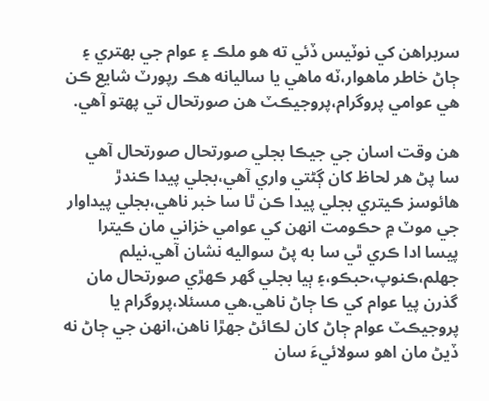سربراهن کي نوٽيس ڏئي ته هو ملڪ ۽ عوام جي بهتري ۽ ڄاڻ خاطر ماهوار،ٽه ماهي يا ساليانه هڪ رپورٽ شايع ڪن هي عوامي پروگرام،پروجيڪٽ هن صورتحال تي پهتو آھي.

هن وقت اسان جي جيڪا بجلي صورتحال صورتحال آھي سا پڻ هر لحاظ کان ڳڻتي واري آھي،بجلي پيدا ڪندڙ هائوسز ڪيتري بجلي پيدا ڪن ٿا سا خبر ناهي،بجلي پيداوار جي موٽ ۾ حڪومت انهن کي عوامي خزاني مان ڪيترا پيسا ادا ڪري ٿي سا به پڻ سواليه نشان آھي.نيلم جهلم،ڪنوپ،حبڪو،۽ ٻيا بجلي گهر ڪهڙي صورتحال مان گذرن پيا عوام کي ڪا ڄاڻ ناهي.هي مسئلا،پروگرام يا پروجيڪٽ عوام ڄاڻ کان لڪائڻ جهڙا ناهن،انهن جي ڄاڻ نه ڏيڻ مان اهو سولائيءَ سان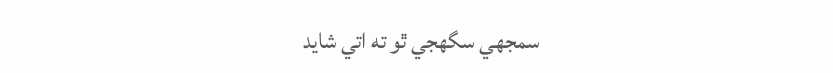سمجهي سگهجي ٿو ته اتي شايد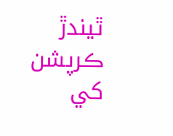ٿيندڙ ڪرپشن کي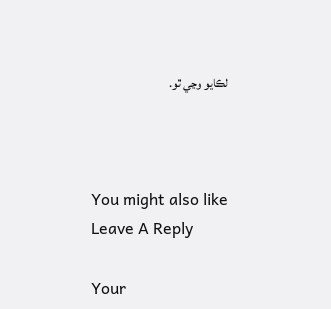لڪايو وڃي ٿو.



You might also like
Leave A Reply

Your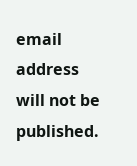email address will not be published.